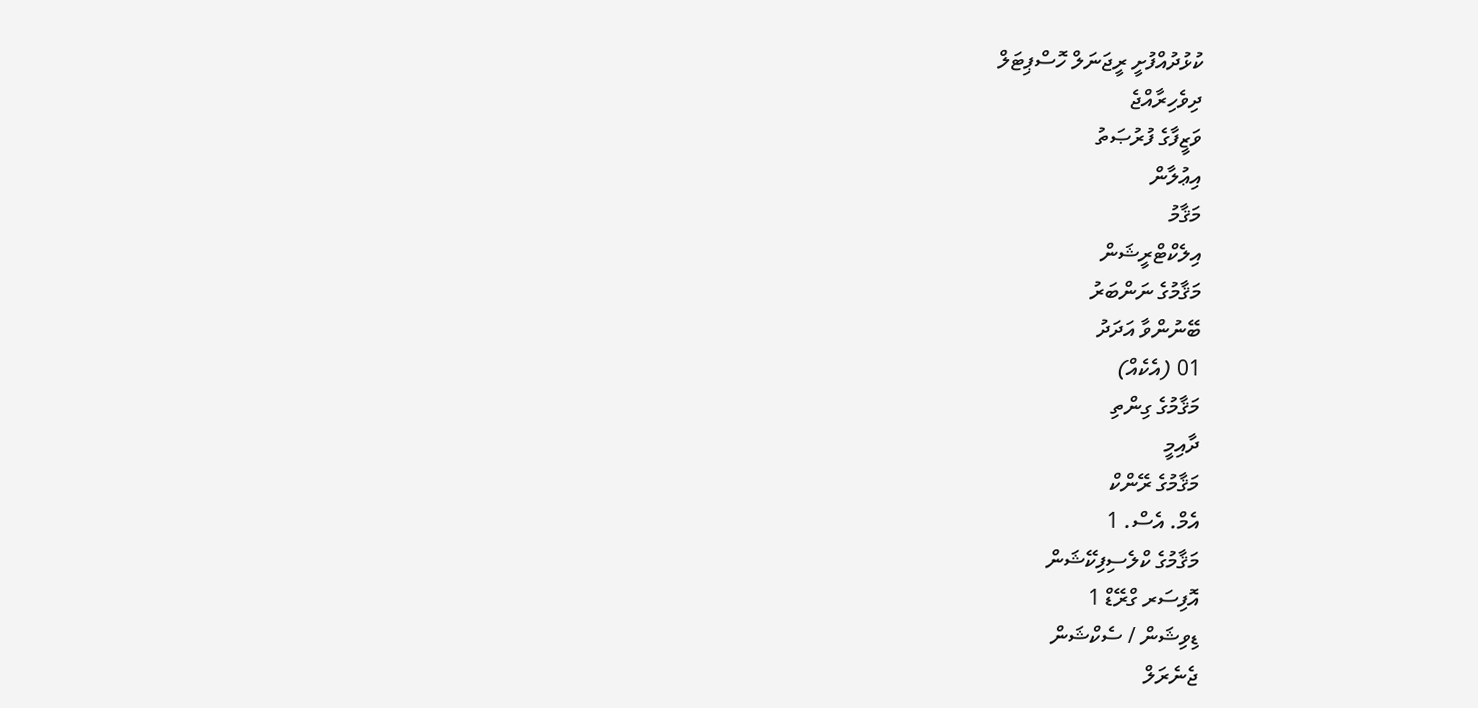ކުޅުދުއްފުށީ ރީޖަނަލް ހޮސްޕިޓަލް
ދިވެހިރާއްޖެ
ވަޒީފާގެ ފުރުޞަތު
އިޢުލާން
މަޤާމު
އިލެކްޓްރީޝަން
މަޤާމުގެ ނަންބަރު
ބޭނުންވާ އަދަދު
01 (އެކެއް)
މަޤާމުގެ ގިންތި
ދާއިމީ
މަޤާމުގެ ރޭންކް
އެމް. އެސް. 1
މަޤާމުގެ ކްލެސިފިކޭޝަން
އޮފިސަރ ގްރޭޑް 1
ޑިވިޝަން / ސެކްޝަން
ޖެނެރަލް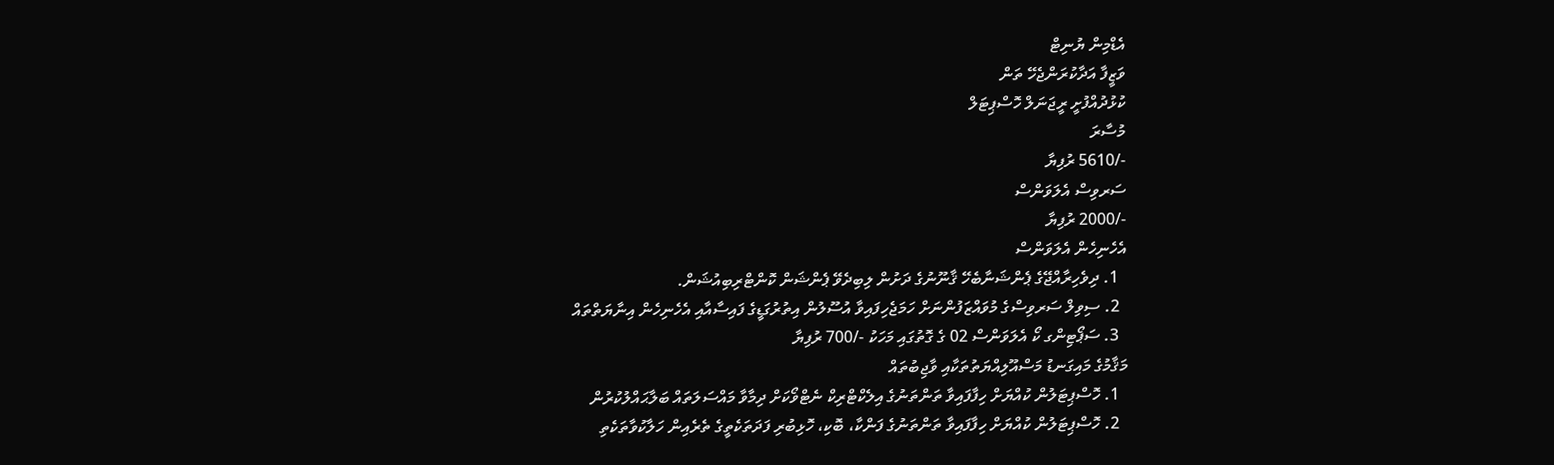އެޑްމިން ޔުނިޓް
ވަޒީފާ އަދާކުރަންޖެހޭ ތަން
ކުޅުދުއްފުށީ ރީޖަނަލް ހޮސްޕިޓަލް
މުސާރަ
-/5610 ރުފިޔާ
ސަރވިސް އެލަވަންސް
-/2000 ރުފިޔާ
އެހެނިހެން އެލަވަންސް
  1. ދިވެހިރާއްޖޭގެ ޕެންޝަނާބެހޭ ޤާނޫނުގެ ދަށުން ލިބިދެވޭ ޕެންޝަން ކޮންޓްރިބިއުޝަން.
  2. ސިވިލް ސަރވިސްގެ މުވައްޒަފުންނަށް ހަމަޖެހިފައިވާ އުސޫލުން އިތުރުގަޑީގެ ފައިސާއާއި އެހެނިހެން އިނާޔަތްތައް
  3. ސަޕޯޓިންގ ކޯ އެލަވަންސް 02 ގެ ގޮތުގައި މަހަކު -/700 ރުފިޔާ
މަޤާމުގެ މައިގަނޑު މަސްއޫލިއްޔަތުތަކާއި ވާޖިބުތައް
  1. ހޮސްޕިޓަލުން ކުއްޔަށް ހިފާފައިވާ ތަންތަނުގެ އިލެކްޓްރިކް ނެޓްވޯކަށް ދިމާވާ މައްސަލަތައް ބަލާޙައްލުކުރުން
  2. ހޮސްޕިޓަލުން ކުއްޔަށް ހިފާފައިވާ ތަންތަނުގެ ފަންކާ، ބޮކި، ހޮޅިބުރި ފަދަތަކެތީގެ ތެރެއިން ހަލާކުވާތަކެތި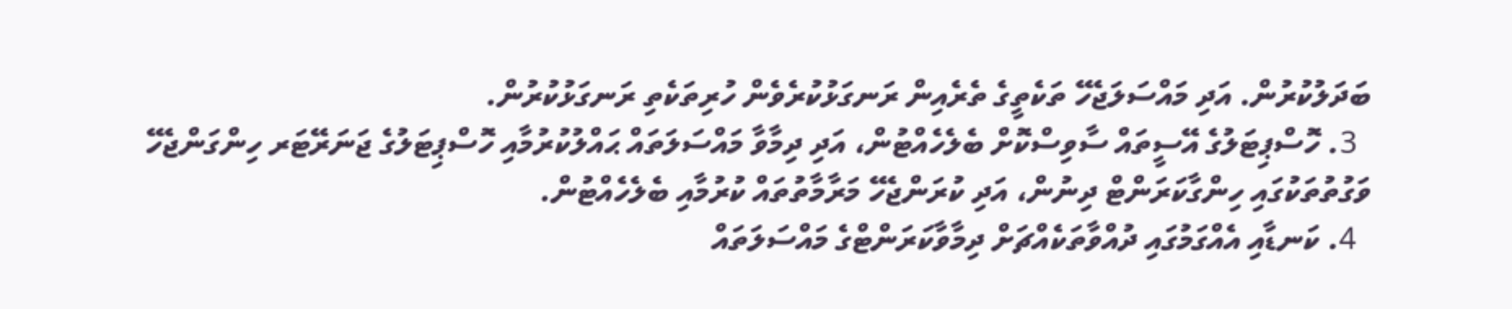ބަދަލުކުރުން. އަދި މައްސަލަޖެހޭ ތަކެތީގެ ތެރެއިން ރަނގަޅުކުރެވެން ހުރިތަކެތި ރަނގަޅުކުރުން.
  3. ހޮސްޕިޓަލުގެ އޭސީތައް ސާވިސްކޮށް ބެލެހެއްޓުން، އަދި ދިމާވާ މައްސަލަތައް ޙައްލުކުރުމާއި ހޮސްޕިޓަލުގެ ޖަނަރޭޓަރ ހިންގަންޖެހޭ ވަގުތުތަކުގައި ހިންގާކަރަންޓް ދިނުން، އަދި ކުރަންޖެހޭ މަރާމާތުތައް ކުރުމާއި ބެލެހެއްޓުން.
  4. ކަނޑާއި އެއްގަމުގައި ދުއްވާތަކެއްޗަށް ދިމާވާކަރަންޓްގެ މައްސަލަތައް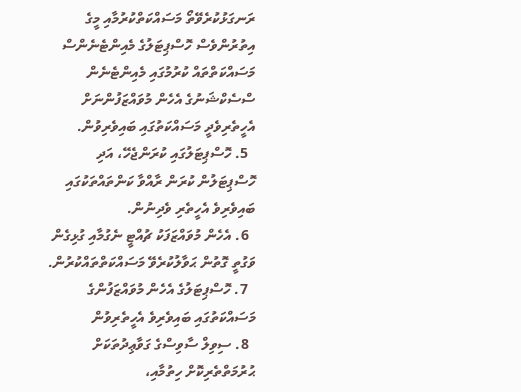ރަނގަޅުކުރެވޭތޯ މަސައްކަތްކުރުމާއި މީގެ އިތުރުންވެސް ހޮސްޕިޓަލުގެ މެއިންޓެނެންސް މަސައްކަތްތައް ކުރުމުގައި މެއިންޓެނެން ސްސެކްޝަނުގެ އެހެން މުވައްޒަފުންނަށް އެހީތެރިވެދީ މަސައްކަތުގައި ބައިވެރިވުން.
  5. ހޮސްޕިޓަލުގައި ކުރަންޖެހޭ، އަދި ހޮސްޕިޓަލުން ކުރަން ރާއްވާ ކަންތައްތަކުގައި ބައިވެރިވެ އެހީތެރި ވެދިނުން.
  6. އެހެން މުވައްޒަފަކު ޗުއްޓީ ނެގުމާއި ގުޅިގެން ވަގުތީ ގޮތުން ޙަވާލުކުރެވޭ މަސައްކަތްތައްކުރުން.
  7. ހޮސްޕިޓަލުގެ އެހެން މުވައްޒަފުންގެ މަސައްކަތުގައި ބައިވެރިވެ އެހީތެރިވުން
  8. ސިވިލް ސާވިސްގެ ގަވާޢިދުތަކަށް ޙުރުމަތްތެރިކޮށް ހިތުމާއި،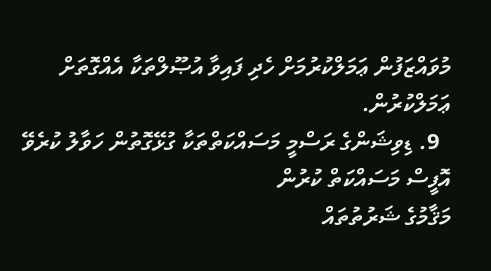މުވައްޒަފުން ޢަމަލްކުރުމަށް ހެދި ފައިވާ އުޞޫލްތަކާ އެއްގޮތަށް ޢަމަލްކުރުން.
  9. ޑިވިޝަންގެ ރަސްމީ މަސައްކަތްތަކާ ގުޅޭގޮތުން ހަވާލު ކުރެވޭ އޮފީސް މަސައްކަތް ކުރުން
މަޤާމުގެ ޝަރުތުތައް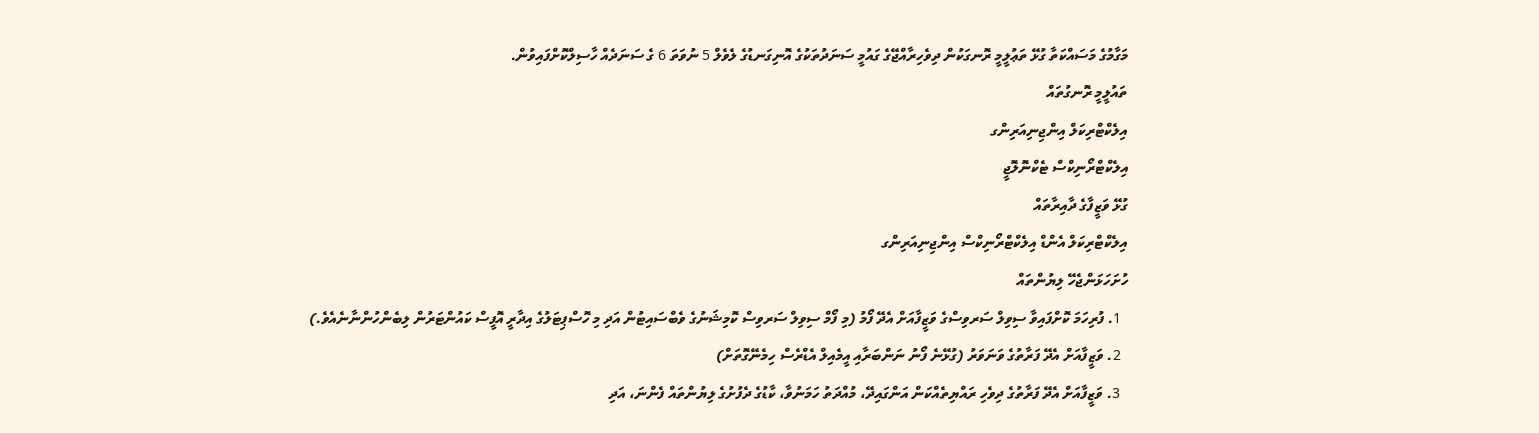މަގާމުގެ މަސައްކަތާ ގުޅޭ ތަޢުލީމީ ރޮނގަކުން ދިވެހިރާއްޖޭގެ ގައުމީ ސަނަދުތަކުގެ އޮނިގަނޑުގެ ލެވެލް 5 ނުވަތަ 6 ގެ ސަނަދެއް ހާސިލްކޮށްފައިވުން.
ތައުލީމީ ރޮނގުތައް
އިލެކްޓްރިކަލް އިންޖިނިއަރިންގ
އިލެކްޓްރޯނިކްސް ޓެކްނޮލޮޖީ
ގުޅޭ ވަޒީފާގެ ދާއިރާތައް
އިލެކްޓްރިކަލް އެންޑް އިލެކްޓްރޯނިކްސް އިންޖިނިއަރިންގ
ހުށަހަޅަންޖެހޭ ލިޔުންތައް
  1. ފުރިހަމަ ކޮށްފައިވާ ސިވިލް ސަރވިސްގެ ވަޒީފާއަށް އެދޭ ފޯމު (މި ފޯމް ސިވިލް ސަރވިސް ކޮމިޝަނުގެ ވެބްސައިޓުން އަދި މި ހޮސްޕިޓަލުގެ އިދާރީ އޮފީސް ކައުންޓަރުން ލިބެންހުންނާނެއެވެ.)
  2. ވަޒީފާއަށް އެދޭ ފަރާތުގެ ވަނަވަރު (ގުޅޭނެ ފޯނު ނަންބަރާއި އީމެއިލް އެޑްރެސް ހިމެނޭގޮތަށް)
  3. ވަޒީފާއަށް އެދޭ ފަރާތުގެ ދިވެހި ރައްޔިތެއްކަން އަންގައިދޭ، މުއްދަތު ހަމަނުވާ، ކާޑުގެ ދެފުށުގެ ލިޔުންތައް ފެންނަ، އަދި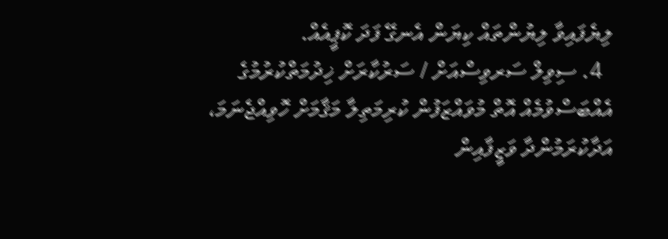ލިޔެފައިވާ ލިޔުންތައް ކިޔަން އެނގޭ ފަދަ ކޮޕީއެއް.
  4. ސިވިލް ސަރވިސްއަށް / ސަރުކާރަށް ޚިދުމަތްކުރުމުގެ އެއްބަސްވުމެއް އޮތް މުވައްޒަފުން ކުރިމަތިލާ މަޤާމަށް ހޮވިއްޖެނަމަ، އަދާކުރަމުންދާ ވަޒީފާއިން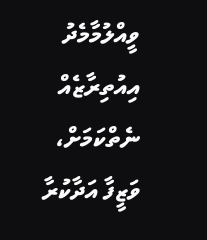ވީއްލުމާމެދު އިއުތިރާޒެއް ނެތްކަމަށް، ވަޒީފާ އަދާކުރާ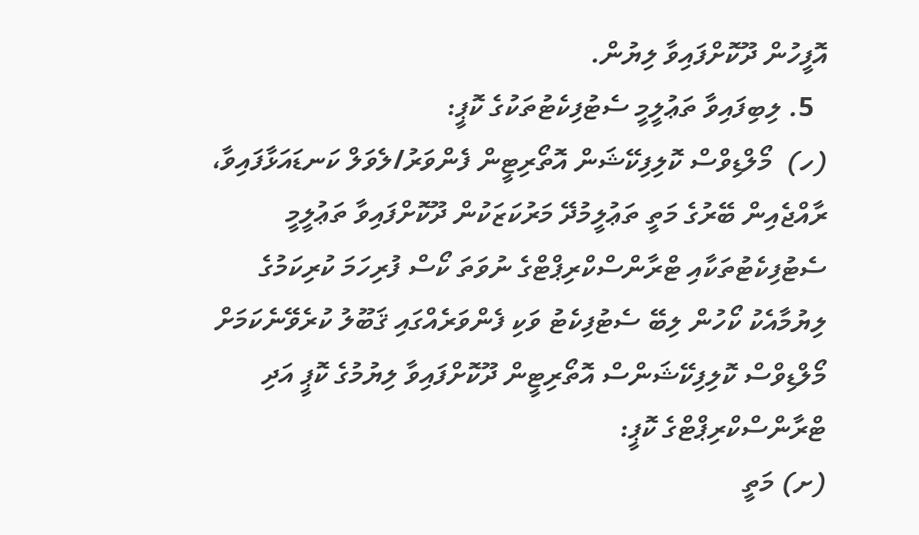އޮފީހުން ދޫކޮށްފައިވާ ލިޔުން.
  5. ލިބިފައިވާ ތަޢުލީމީ ސެޓުފިކެޓުތަކުގެ ކޮޕީ:
(ހ)  މޯލްޑިވްސް ކޮލިފިކޭޝަން އޮތޯރިޓީން ފެންވަރު/ލެވަލް ކަނޑައަޅާފައިވާ، ރާއްޖެއިން ބޭރުގެ މަތީ ތަޢުލީމުދޭ މަރުކަޒަކުން ދޫކޮށްފައިވާ ތަޢުލީމީ ސެޓުފިކެޓުތަކާއި ޓްރާންސްކްރިޕްޓްގެ ނުވަތަ ކޯސް ފުރިހަމަ ކުރިކަމުގެ ލިޔުމާއެކު ކޯހުން ލިބޭ ސެޓުފިކެޓު ވަކި ފެންވަރެއްގައި ޤަބޫލު ކުރެވޭނެކަމަށް މޯލްޑިވްސް ކޮލިފިކޭޝަންސް އޮތޯރިޓީން ދޫކޮށްފައިވާ ލިޔުމުގެ ކޮޕީ އަދި ޓްރާންސްކްރިޕްޓްގެ ކޮޕީ:
(ށ) މަތީ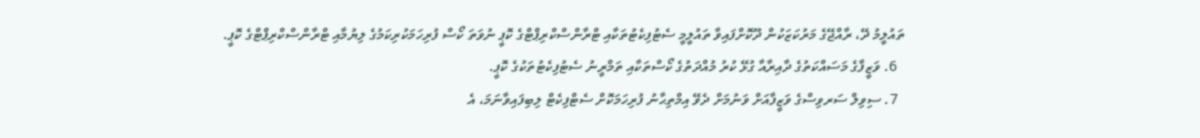ތައުލީމު ދޭ، ރާއްޖޭގެ މަރުކަޒަކުން ދޫކޮށްފައިވާ ތައުލީމީ ސެޓުފިކެޓުތަކާއި ޓްރާންސްކްރިޕްޓްގެ ކޮޕީ ނުވަތަ ކޯސް ފުރިހަމަކުރިކަމުގެ ލިޔުމާއި ޓްރާންސްކްރިޕްޓްގެ ކޮޕީ.
  6. ވަޒީފާގެ މަސައްކަތުގެ ދާއިރާއާ ގުޅޭ ކުރު މުއްދަތުގެ ކޯސްތަކާއި ތަމްރީނު ސެޓުފިކެޓުތަކުގެ ކޮޕީ.
  7. ސިވިލް ސަރވިސްގެ ވަޒީފާއަށް ވަނުމަށް ދެވޭ އިމްތިޙާނު ފުރިހަމަކޮށް ސެޓްފިކެޓް ލިބިފައިވާނަމަ، އެ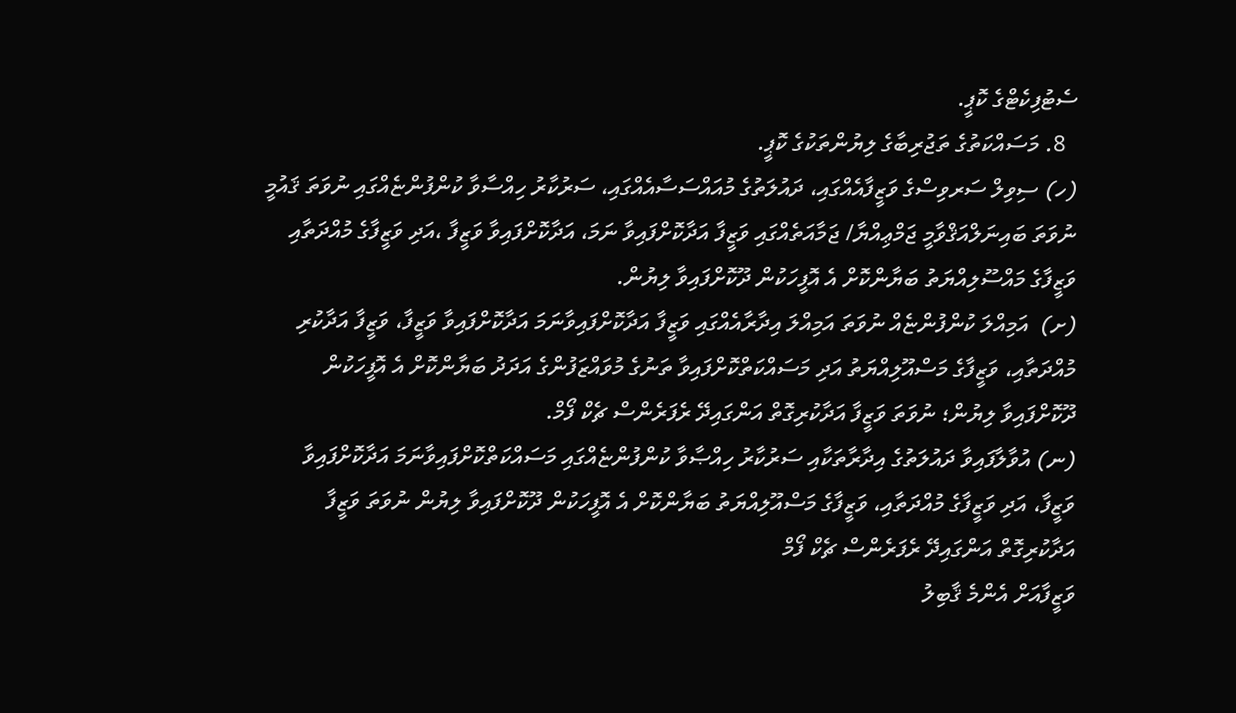ސެޓުފިކެޓްގެ ކޮޕީ.
  8. މަސައްކަތުގެ ތަޖުރިބާގެ ލިޔުންތަކުގެ ކޮޕީ.
(ހ) ސިވިލް ސަރވިސްގެ ވަޒީފާއެއްގައި، ދައުލަތުގެ މުއައްސަސާއެއްގައި، ސަރުކާރު ހިއްސާވާ ކުންފުންޏެއްގައި ނުވަތަ ޤައުމީ ނުވަތަ ބައިނަލްއަޤްވާމީ ޖަމްޢިއްޔާ/ ޖަމާއަތެއްގައި ވަޒީފާ އަދާކޮށްފައިވާ ނަމަ، އަދާކޮށްފައިވާ ވަޒީފާ ،އަދި ވަޒީފާގެ މުއްދަތާއި ވަޒީފާގެ މައްސޫލިއްޔަތު ބަޔާންކޮށް އެ އޮފީހަކުން ދޫކޮށްފައިވާ ލިޔުން.
(ށ)  އަމިއްލަ ކުންފުންޏެއް ނުވަތަ އަމިއްލަ އިދާރާއެއްގައި ވަޒީފާ އަދާކޮށްފައިވާނަމަ އަދާކޮށްފައިވާ ވަޒީފާ، ވަޒީފާ އަދާކުރި މުއްދަތާއި، ވަޒީފާގެ މަސްއޫލިއްޔަތު އަދި މަސައްކަތްކޮށްފައިވާ ތަނުގެ މުވައްޒަފުންގެ އަދަދު ބަޔާންކޮށް އެ އޮފީހަކުން ދޫކޮށްފައިވާ ލިޔުން؛ ނުވަތަ ވަޒީފާ އަދާކުރިގޮތް އަންގައިދޭ ރެފަރެންސް ޗެކް ފޯމް.
(ނ) އުވާލާފައިވާ ދައުލަތުގެ އިދާރާތަކާއި ސަރުކާރު ހިއްޞާވާ ކުންފުންޏެއްގައި މަސައްކަތްކޮށްފައިވާނަމަ އަދާކޮށްފައިވާ ވަޒީފާ، އަދި ވަޒީފާގެ މުއްދަތާއި، ވަޒީފާގެ މަސްއޫލިއްޔަތު ބަޔާންކޮށް އެ އޮފީހަކުން ދޫކޮށްފައިވާ ލިޔުން ނުވަތަ ވަޒީފާ އަދާކުރިގޮތް އަންގައިދޭ ރެފަރެންސް ޗެކް ފޯމް
ވަޒީފާއަށް އެންމެ ޤާބިލު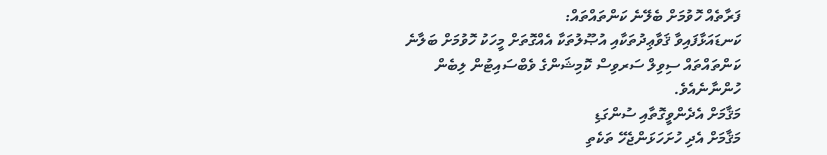ފަރާތެއް ހޮވުމަށް ބެލޭނެ ކަންތައްތައް:
ކަނޑައަޅާފައިވާ ޤަވާޢިދުތަކާއި އުޞޫލުތަކާ އެއްގޮތަށް މީހަކު ހޮވުމަށް ބަލާނެ ކަންތައްތައް ސިވިލް ސަރވިސް ކޮމިޝަންގެ ވެބްސައިޓުން ލިބެން ހުންނާނެއެވެ.
މަޤާމަށް އެދެންވީގޮތާއި ސުންގަޑި
މަޤާމަށް އެދި ހުށަހަޅަންޖެހޭ ތަކެތި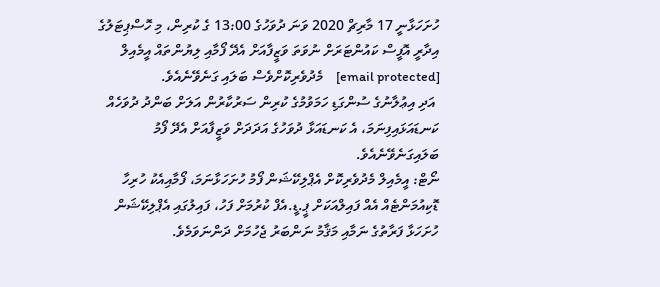ހުށަހަޅާނީ 17 މާރިޗް 2020 ވަނަ ދުވަހުގެ 13:00 ގެ ކުރިން، މި ހޮސްޕިޓަލުގެ އިދާރީ އޮފީސް ކައުންޓަރަށް ނުވަތަ ވަޒީފާއަށް އެދޭ ފޯމާއި ލިޔުންތައް އީމެއިލް [email protected]    މެދުވެރިކޮށްވެސް ބަލައި ގަނެވޭނެއެވެ.
 އަދި އިޢުލާނުގެ ސުންގަޑި ހަމަވުމުގެ ކުރިން ސަރުކާރުން އަލަށް ބަންދު ދުވަހެއް ކަނޑައަޅައިފިނަމަ، އެ ކަނޑައަޅާ ދުވަހުގެ އަދަދަށް ވަޒީފާއަށް އެދޭ ފޯމު ބަލައިގަނެވޭނެއެވެ.
ނޯޓް: އީމެއިލް މެދުވެރިކޮށް އެޕްލިކޭޝަން ފޯމު ހުށަހަޅާނަމަ، ފޯމާއިއެކު ހުރިހާ ޑޮކިއުމަންޓެއް އެއް ފައިލްއަކަށް ޕީ.ޑީ.އެފް ކުރުމަށް ފަހު، ފައިލުގައި އެޕްލިކޭޝަން ހުށަހަޅާ ފަރާތުގެ ނަމާއި މަޤާމު ނަންބަރު ޖެހުމަށް ދަންނަވަމެވެ.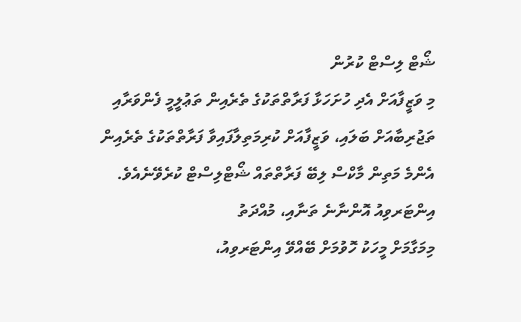ޝޯޓް ލިސްޓް ކުރުން
މި ވަޒީފާއަށް އެދި ހުށަހަޅާ ފަރާތްތަކުގެ ތެރެއިން ތަޢުލީމީ ފެންވަރާއި ތަޖުރިބާއަށް ބަލައި، ވަޒީފާއަށް ކުރިމަތިލާފައިވާ ފަރާތްތަކުގެ ތެރެއިން އެންމެ މަތިން މާކްސް ލިބޭ ފަރާތްތައް ޝޯޓްލިސްޓް ކުރެވޭނެއެވެ.
އިންޓަރވިއު އޮންނާނެ ތަނާއި، މުއްދަތު
މިމަގާމަށް މީހަކު ހޮވުމަށް ބޭއްވޭ އިންޓަރވިއު،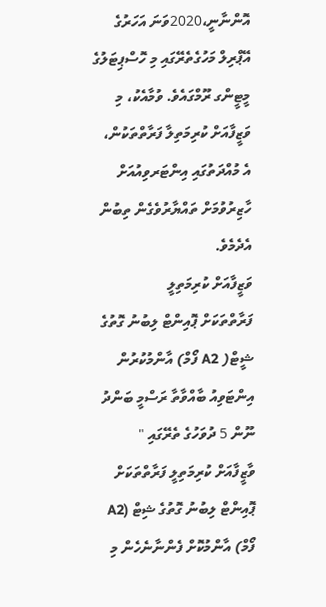އޮންނާނީ،2020ވަނަ އަހަރުގެ އޭޕްރިލް މަހުގެތެރޭގައި މި ހޮސްޕިޓަލުގެ މީޓީންގ ރޫމްގައެވެ. ވުމާއެކު، މި ވަޒީފާއަށް ކުރިމަތިލާ ފަރާތްތަކުން، އެ މުއްދަތުގައި އިންޓަރވިއުއަށް ހާޒިރުވުމަށް ތައްޔާރުވެގެން ތިބުން އެދެމެވެ.
ވަޒީފާއަށް ކުރިމަތިލީ
ފަރާތްތަކަށް ޕޮއިންޓް ލިބުނު ގޮތުގެ ޝީޓް( A2 ފޯމް) އާންމުކުރުން
އިންޓަވިއު ބާއްވާތާ ރަސްމީ ބަންދު ނޫން 5 ދުވަހުގެ ތެރޭގައި " ވާޒީފާއަށް ކުރިމަތިލީ ފަރާތްތަކަށް ޕޮއިންޓް ލިބުނު ގޮތުގެ ޝިޓް (A2 ފޯމް) އާންމުކޮށް ފެންނާނެހެން މި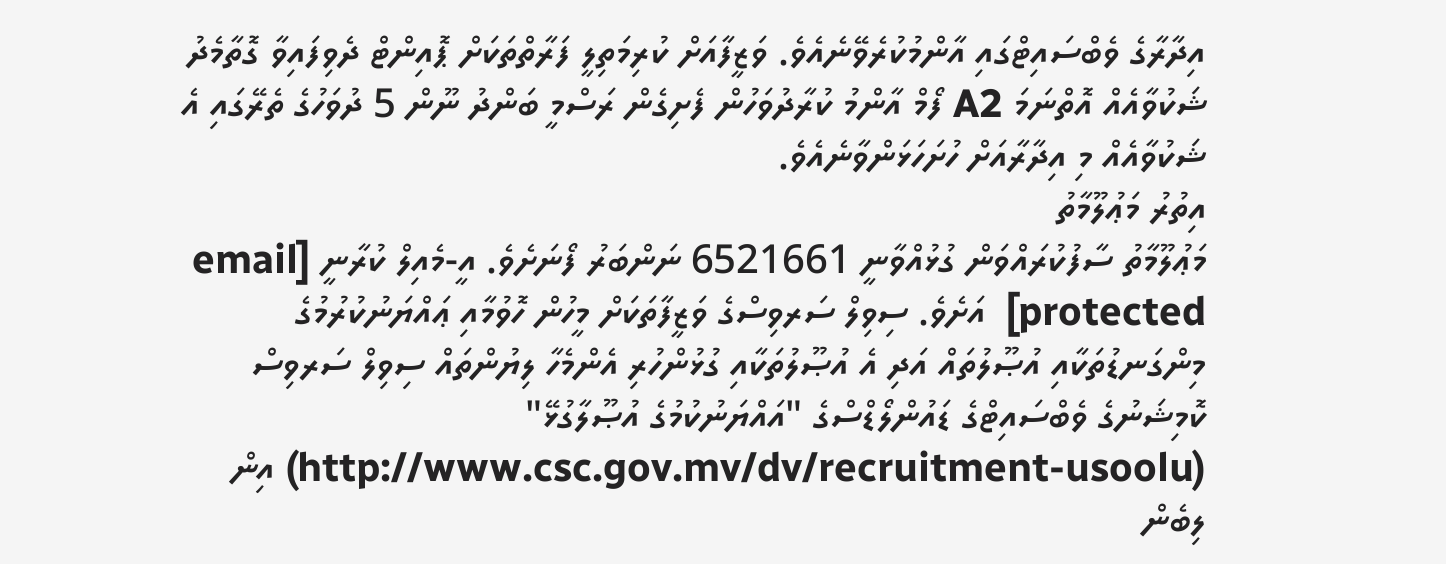އިދާރާގެ ވެބްސައިޓްގައި އާންމުކުރެވޭނެއެވެ. ވަޒީފާއަށް ކުރިމަތިލީ ފަރާތްތަކަށް ޕޮއިންޓް ދެވިފައިވާ ގޮތާމެދު ޝަކުވާއެއް އޮތްނަމަ A2 ފޯމް އާންމު ކުރާދުވަހުން ފެށިގެން ރަސްމީ ބަންދު ނޫން 5 ދުވަހުގެ ތެރޭގައި އެ ޝަކުވާއެއް މި އިދާރާއަށް ހުށަހަޅަންވާނެއެވެ.
އިތުރު މަޢުލޫމާތު
މަޢުލޫމާތު ސާފުކުރައްވަން ގުޅުއްވާނީ 6521661 ނަންބަރު ފޯނަށެވެ. އީ-މެއިލް ކުރާނީ [email protected]  އަށެވެ. ސިވިލް ސަރވިސްގެ ވަޒީފާތަކަށް މީހުން ހޮވުމާއި ޢައްޔަނުކުރުމުގެ މިންގަނޑުތަކާއި އުޞޫލުތައް އަދި އެ އުޞޫލުތަކާއި ގުޅުންހުރި އެންމެހާ ލިޔުންތައް ސިވިލް ސަރވިސް ކޮމިޝަނުގެ ވެބްސައިޓްގެ ޑައުންލޯޑްސްގެ "އައްޔަނުކުމުގެ އުޞޫލާގުޅޭ" (http://www.csc.gov.mv/dv/recruitment-usoolu) އިން ލިބެން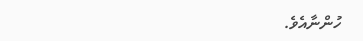ހުންނާއެވެ.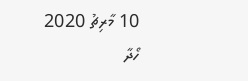10 މާރިޗު 2020
ހޯދާ